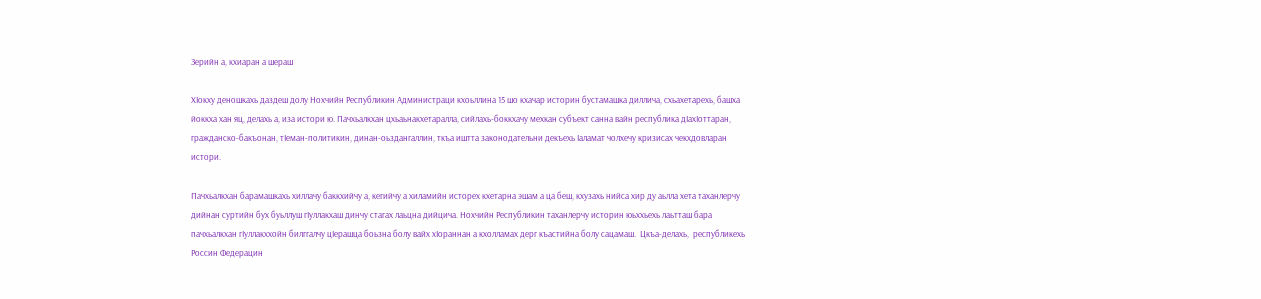Зерийн а, кхиаран а шераш

ХIокху деношкахь даздеш долу Нохчийн Республикин Администраци кхоьллина 15 шо кхачар историн бустамашка диллича, схьахетарехь, башха йоккха хан яц, делахь а, иза истори ю. Пачхьалкхан цхьаьнакхетаралла, сийлахь-боккхачу мехкан субъект санна вайн республика дIахIоттаран, гражданско-бакъонан, тIеман-политикин, динан-оьздангаллин, ткъа иштта законодательни декъехь Iаламат чолхечу кризисах чекхдовларан истори.

Пачхьалкхан барамашкахь хиллачу баккхийчу а, кегийчу а хиламийн исторех кхетарна эшам а ца беш, кхузахь нийса хир ду аьлла хета таханлерчу дийнан суртийн бух буьллуш гIуллакхаш динчу стагах лаьцна дийцича. Нохчийн Республикин таханлерчу историн юьххьехь лаьтташ бара пачхьалкхан гIуллакххойн билггалчу цIерашца боьзна болу вайх хIораннан а кхолламах дерг къастийна болу сацамаш.  Цкъа-делахь,  республикехь Россин Федерацин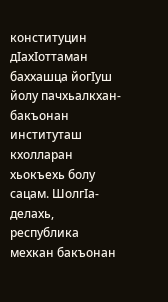конституцин дIахIоттаман баххашца йогIуш йолу пачхьалкхан-бакъонан институташ кхолларан хьокъехь болу сацам. ШолгIа-делахь, республика мехкан бакъонан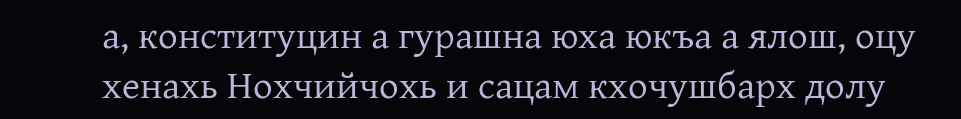а, конституцин а гурашна юха юкъа а ялош, оцу хенахь Нохчийчохь и сацам кхочушбарх долу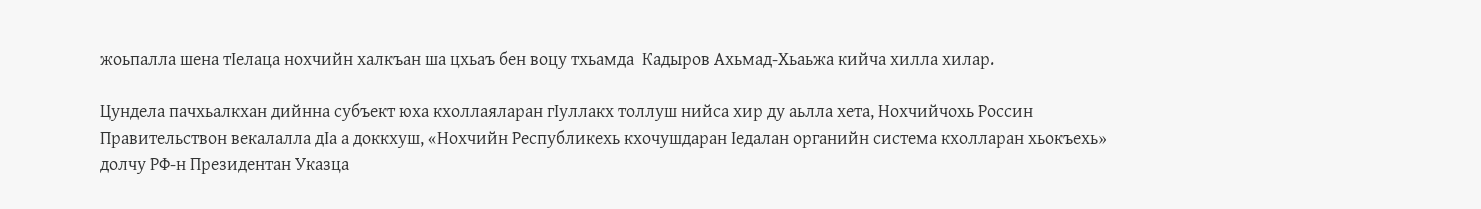жоьпалла шена тIелаца нохчийн халкъан ша цхьаъ бен воцу тхьамда  Кадыров Ахьмад-Хьаьжа кийча хилла хилар.

Цундела пачхьалкхан дийнна субъект юха кхоллаяларан гIуллакх толлуш нийса хир ду аьлла хета, Нохчийчохь Россин Правительствон векалалла дIа а доккхуш, «Нохчийн Республикехь кхочушдаран Iедалан органийн система кхолларан хьокъехь» долчу РФ-н Президентан Указца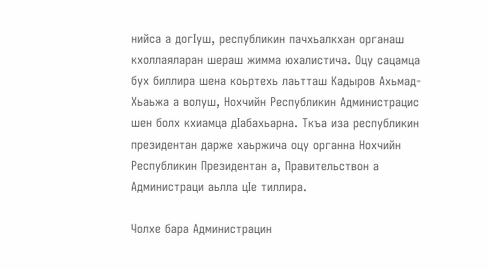нийса а догIуш, республикин пачхьалкхан органаш кхоллаяларан шераш жимма юхалистича. Оцу сацамца бух биллира шена коьртехь лаьтташ Кадыров Ахьмад-Хьаьжа а волуш, Нохчийн Республикин Администрацис шен болх кхиамца дIабахьарна. Ткъа иза республикин президентан дарже хаьржича оцу органна Нохчийн Республикин Президентан а, Правительствон а Администраци аьлла цIе тиллира.

Чолхе бара Администрацин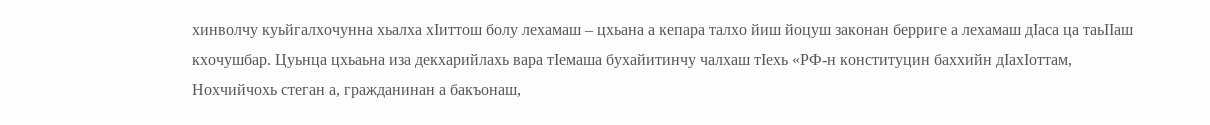хинволчу куьйгалхочунна хьалха хIиттош болу лехамаш – цхьана а кепара талхо йиш йоцуш законан берриге а лехамаш дIаса ца таьIIаш кхочушбар. Цуьнца цхьаьна иза декхарийлахь вара тIемаша бухайитинчу чалхаш тIехь «РФ-н конституцин баххийн дIахIоттам, Нохчийчохь стеган а, гражданинан а бакъонаш,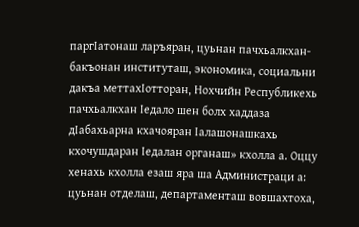паргIатонаш ларъяран, цуьнан пачхьалкхан-бакъонан институташ, экономика, социальни дакъа меттахIотторан, Нохчийн Республикехь пачхьалкхан Iедало шен болх хаддаза дIабахьарна кхачояран Iалашонашкахь кхочушдаран Iедалан органаш» кхолла а. Оццу хенахь кхолла езаш яра ша Администраци а: цуьнан отделаш, департаменташ вовшахтоха,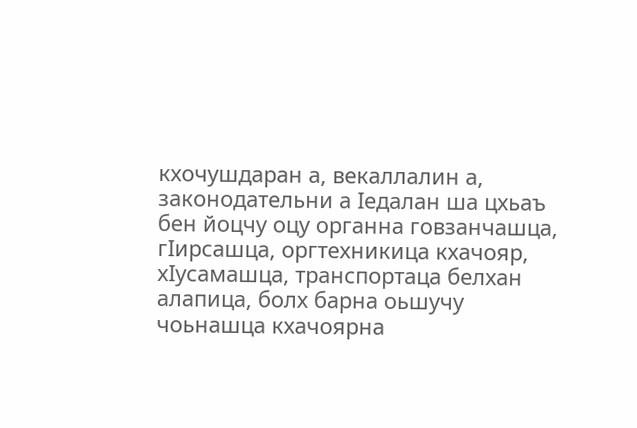кхочушдаран а, векаллалин а, законодательни а Iедалан ша цхьаъ бен йоцчу оцу органна говзанчашца, гIирсашца, оргтехникица кхачояр, хIусамашца, транспортаца белхан алапица, болх барна оьшучу чоьнашца кхачоярна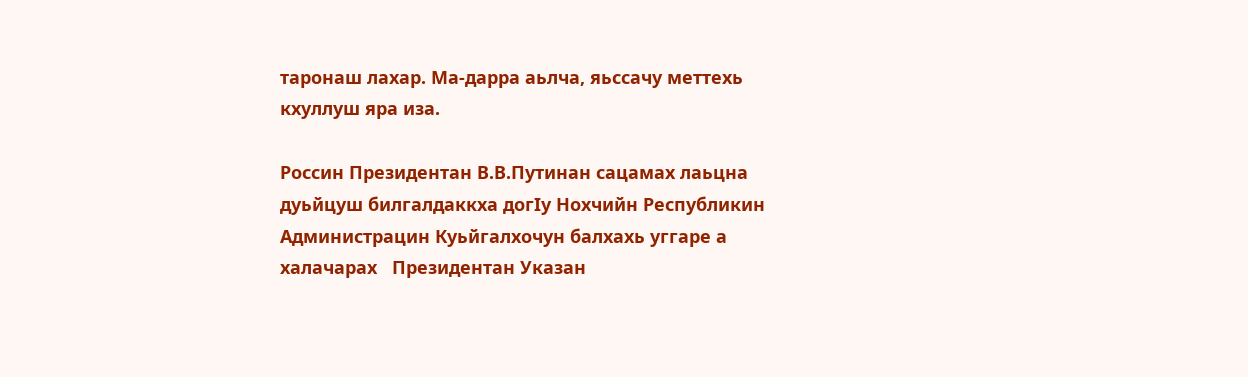таронаш лахар. Ма-дарра аьлча, яьссачу меттехь кхуллуш яра иза.

Россин Президентан В.В.Путинан сацамах лаьцна дуьйцуш билгалдаккха догIу Нохчийн Республикин Администрацин Куьйгалхочун балхахь уггаре а халачарах   Президентан Указан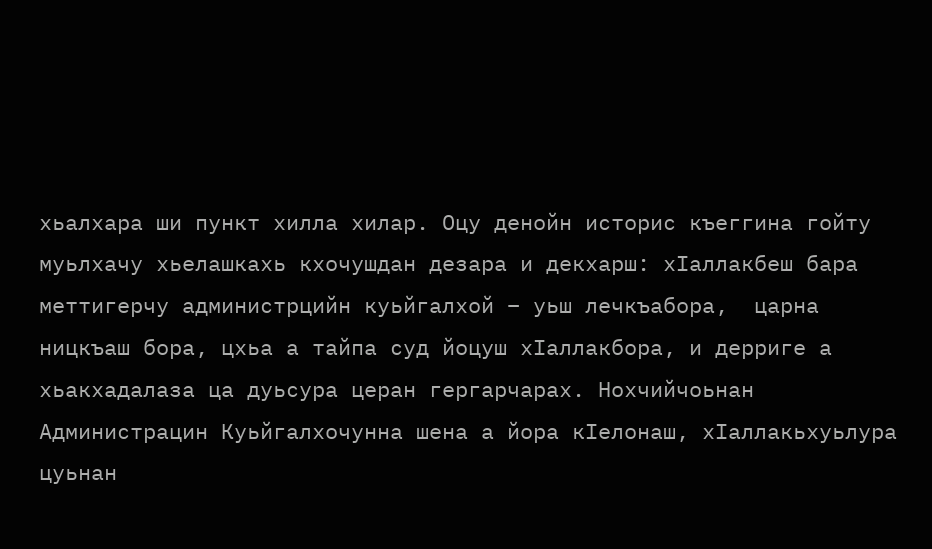хьалхара ши пункт хилла хилар. Оцу денойн историс къеггина гойту муьлхачу хьелашкахь кхочушдан дезара и декхарш: хIаллакбеш бара меттигерчу администрцийн куьйгалхой – уьш лечкъабора,  царна ницкъаш бора, цхьа а тайпа суд йоцуш хIаллакбора, и дерриге а  хьакхадалаза ца дуьсура церан гергарчарах. Нохчийчоьнан Администрацин Куьйгалхочунна шена а йора кIелонаш, хIаллакьхуьлура цуьнан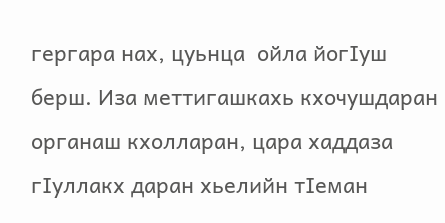гергара нах, цуьнца  ойла йогIуш берш. Иза меттигашкахь кхочушдаран органаш кхолларан, цара хаддаза гIуллакх даран хьелийн тIеман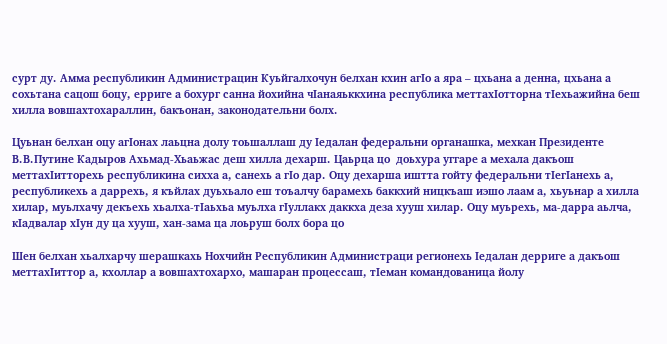сурт ду. Амма республикин Администрацин Куьйгалхочун белхан кхин агIо а яра – цхьана а денна, цхьана а сохьтана сацош боцу, ерриге а бохург санна йохийна чIанаяьккхина республика меттахIотторна тIехьажийна беш хилла вовшахтохараллин, бакъонан, законодательни болх.

Цуьнан белхан оцу агIонах лаьцна долу тоьшаллаш ду Iедалан федеральни органашка, мехкан Президенте В.В.Путине Кадыров Ахьмад-Хьаьжас деш хилла дехарш. Цаьрца цо  доьхура уггаре а мехала дакъош меттахIитторехь республикина сихха а, санехь а гIо дар. Оцу дехарша иштта гойту федеральни тIегIанехь а, республикехь а даррехь, я къйлах дуьхьало еш тоъалчу барамехь баккхий ницкъаш иэшо лаам а, хьуьнар а хилла хилар, муьлхачу декъехь хьалха-тIаьхьа муьлха гIуллакх даккха деза хууш хилар. Оцу муьрехь, ма-дарра аьлча, кIадвалар хIун ду ца хууш, хан-зама ца лоьруш болх бора цо

Шен белхан хьалхарчу шерашкахь Нохчийн Республикин Администраци регионехь Iедалан дерриге а дакъош меттахIиттор а, кхоллар а вовшахтохархо, машаран процессаш, тIеман командованица йолу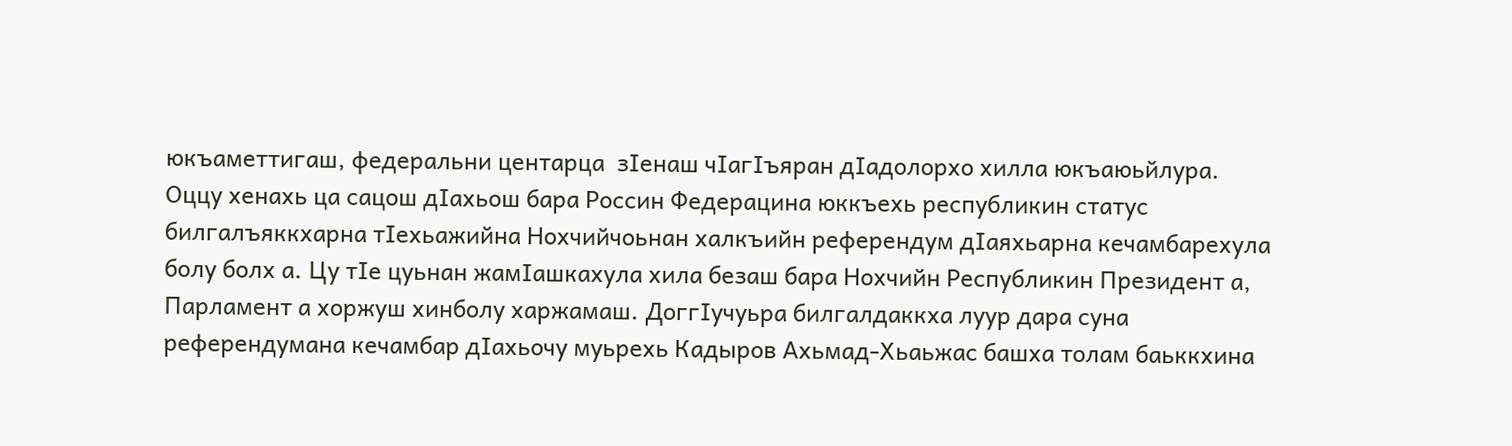юкъаметтигаш, федеральни центарца  зIенаш чIагIъяран дIадолорхо хилла юкъаюьйлура. Оццу хенахь ца сацош дIахьош бара Россин Федерацина юккъехь республикин статус билгалъяккхарна тIехьажийна Нохчийчоьнан халкъийн референдум дIаяхьарна кечамбарехула болу болх а. Цу тIе цуьнан жамIашкахула хила безаш бара Нохчийн Республикин Президент а, Парламент а хоржуш хинболу харжамаш. ДоггIучуьра билгалдаккха луур дара суна референдумана кечамбар дIахьочу муьрехь Кадыров Ахьмад-Хьаьжас башха толам баьккхина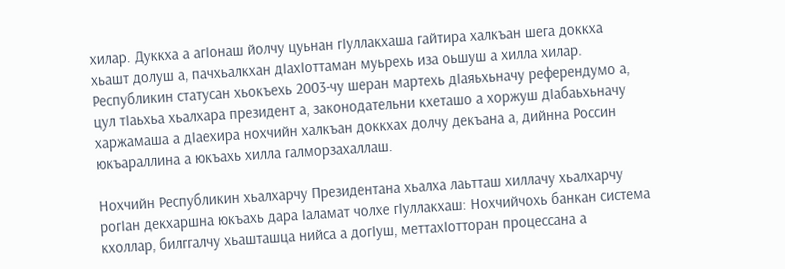хилар. Дуккха а агIонаш йолчу цуьнан гIуллакхаша гайтира халкъан шега доккха хьашт долуш а, пачхьалкхан дIахIоттаман муьрехь иза оьшуш а хилла хилар. Республикин статусан хьокъехь 2003-чу шеран мартехь дIаяьхьначу референдумо а, цул тIаьхьа хьалхара президент а, законодательни кхеташо а хоржуш дIабаьхьначу харжамаша а дIаехира нохчийн халкъан доккхах долчу декъана а, дийнна Россин юкъараллина а юкъахь хилла галморзахаллаш.

Нохчийн Республикин хьалхарчу Президентана хьалха лаьтташ хиллачу хьалхарчу рогIан декхаршна юкъахь дара Iаламат чолхе гIуллакхаш: Нохчийчохь банкан система кхоллар, билггалчу хьашташца нийса а догIуш, меттахIотторан процессана а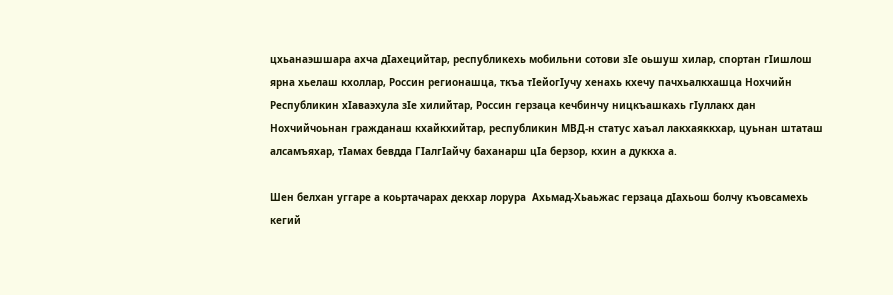цхьанаэшшара ахча дIахецийтар, республикехь мобильни сотови зIе оьшуш хилар, спортан гIишлош ярна хьелаш кхоллар, Россин регионашца, ткъа тIейогIучу хенахь кхечу пачхьалкхашца Нохчийн Республикин хIаваэхула зIе хилийтар, Россин герзаца кечбинчу ницкъашкахь гIуллакх дан Нохчийчоьнан гражданаш кхайкхийтар, республикин МВД-н статус хаъал лакхаяккхар, цуьнан штаташ алсамъяхар, тIамах бевдда ГIалгIайчу баханарш цIа берзор, кхин а дуккха а.

Шен белхан уггаре а коьртачарах декхар лорура  Ахьмад-Хьаьжас герзаца дIахьош болчу къовсамехь кегий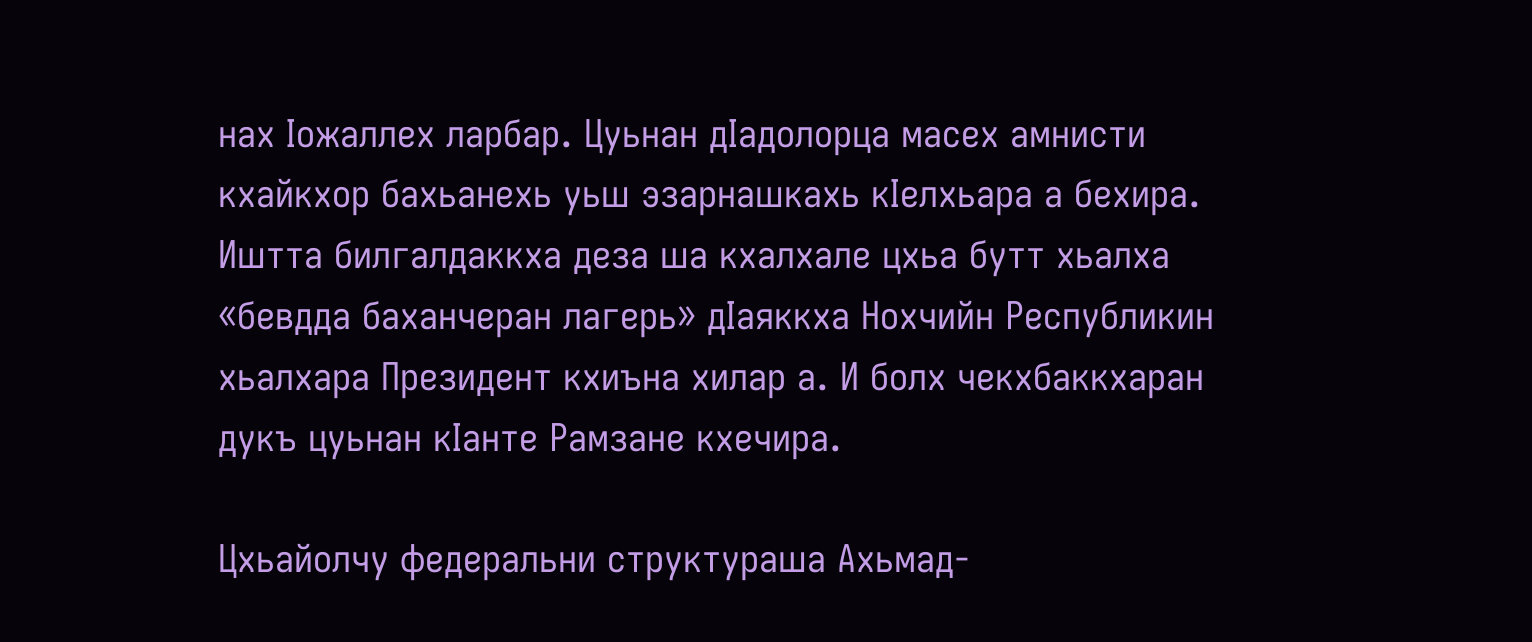нах Iожаллех ларбар. Цуьнан дIадолорца масех амнисти кхайкхор бахьанехь уьш эзарнашкахь кIелхьара а бехира. Иштта билгалдаккха деза ша кхалхале цхьа бутт хьалха «бевдда баханчеран лагерь» дIаяккха Нохчийн Республикин хьалхара Президент кхиъна хилар а. И болх чекхбаккхаран дукъ цуьнан кIанте Рамзане кхечира.

Цхьайолчу федеральни структураша Ахьмад-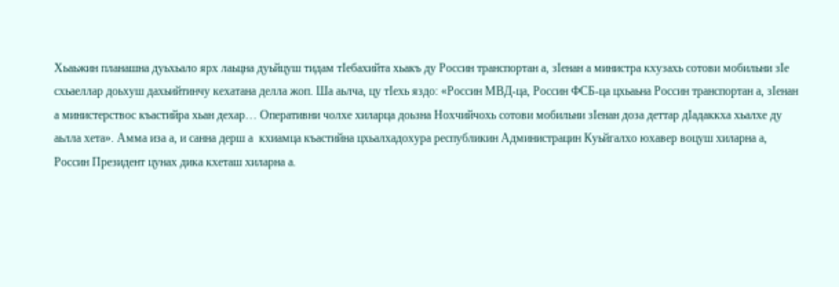Хьаьжин планашна дуьхьало ярх лаьцна дуьйцуш тидам тIебахийта хьакъ ду Россин транспортан а, зIенан а министра кхузахь сотови мобильни зIе схьаеллар доьхуш дахьийтинчу кехатана делла жоп. Ша аьлча, цу тIехь яздо: «Россин МВД-ца, Россин ФСБ-ца цхьаьна Россин транспортан а, зIенан а министерствос къастийра хьан дехар… Оперативни чолхе хиларца доьзна Нохчийчохь сотови мобильни зIенан доза деттар дIадаккха хьалхе ду аьлла хета». Амма иза а, и санна дерш а  кхиамца къастийна цхьалхадохура республикин Администрацин Куьйгалхо юхавер воцуш хиларна а, Россин Президент цунах дика кхеташ хиларна а.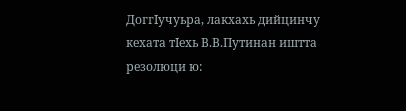ДоггIучуьра, лакхахь дийцинчу кехата тIехь В.В.Путинан иштта резолюци ю: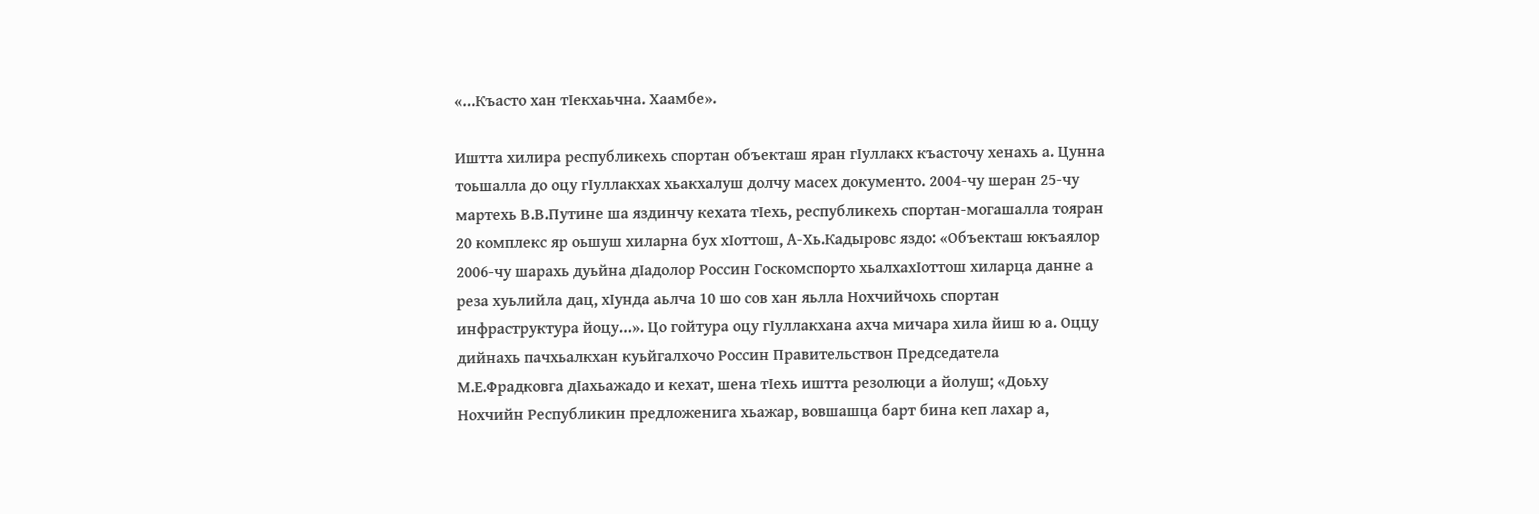«…Къасто хан тIекхаьчна. Хаамбе».

Иштта хилира республикехь спортан объекташ яран гIуллакх къасточу хенахь а. Цунна тоьшалла до оцу гIуллакхах хьакхалуш долчу масех документо. 2004-чу шеран 25-чу мартехь В.В.Путине ша яздинчу кехата тIехь, республикехь спортан-могашалла тояран 20 комплекс яр оьшуш хиларна бух хIоттош, А-Хь.Кадыровс яздо: «Объекташ юкъаялор 2006-чу шарахь дуьйна дIадолор Россин Госкомспорто хьалхахIоттош хиларца данне а реза хуьлийла дац, хIунда аьлча 10 шо сов хан яьлла Нохчийчохь спортан инфраструктура йоцу…». Цо гойтура оцу гIуллакхана ахча мичара хила йиш ю а. Оццу дийнахь пачхьалкхан куьйгалхочо Россин Правительствон Председатела М.Е.Фрадковга дIахьажадо и кехат, шена тIехь иштта резолюци а йолуш; «Доьху Нохчийн Республикин предложенига хьажар, вовшашца барт бина кеп лахар а,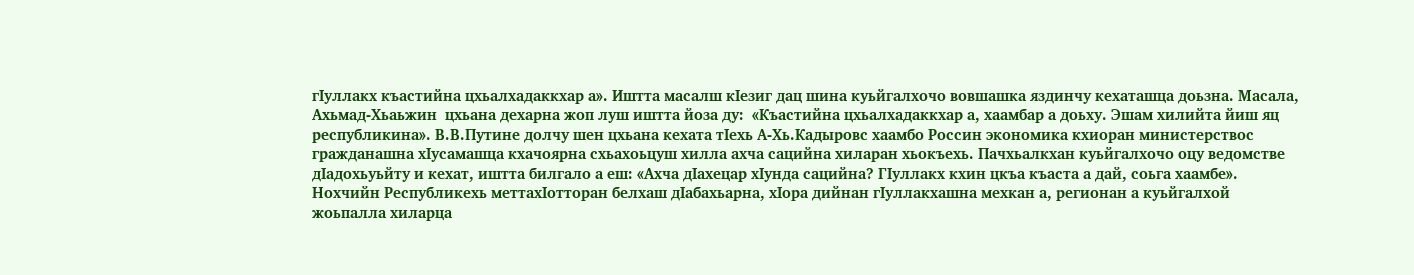гIуллакх къастийна цхьалхадаккхар а». Иштта масалш кIезиг дац шина куьйгалхочо вовшашка яздинчу кехаташца доьзна. Масала, Ахьмад-Хьаьжин  цхьана дехарна жоп луш иштта йоза ду:  «Къастийна цхьалхадаккхар а, хаамбар а доьху. Эшам хилийта йиш яц республикина». В.В.Путине долчу шен цхьана кехата тIехь А-Хь.Кадыровс хаамбо Россин экономика кхиоран министерствос гражданашна хIусамашца кхачоярна схьахоьцуш хилла ахча сацийна хиларан хьокъехь. Пачхьалкхан куьйгалхочо оцу ведомстве дIадохьуьйту и кехат, иштта билгало а еш: «Ахча дIахецар хIунда сацийна? ГIуллакх кхин цкъа къаста а дай, соьга хаамбе». Нохчийн Республикехь меттахIотторан белхаш дIабахьарна, хIора дийнан гIуллакхашна мехкан а, регионан а куьйгалхой жоьпалла хиларца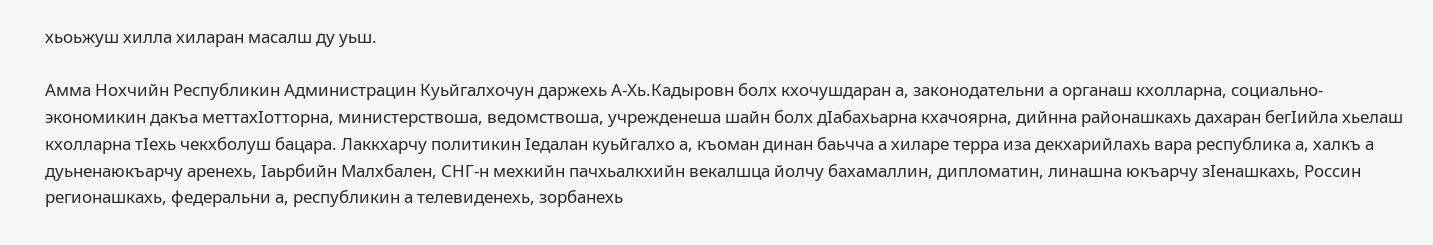хьоьжуш хилла хиларан масалш ду уьш.

Амма Нохчийн Республикин Администрацин Куьйгалхочун даржехь А-Хь.Кадыровн болх кхочушдаран а, законодательни а органаш кхолларна, социально-экономикин дакъа меттахIотторна, министерствоша, ведомствоша, учрежденеша шайн болх дIабахьарна кхачоярна, дийнна районашкахь дахаран бегIийла хьелаш кхолларна тIехь чекхболуш бацара. Лаккхарчу политикин Iедалан куьйгалхо а, къоман динан баьчча а хиларе терра иза декхарийлахь вара республика а, халкъ а дуьненаюкъарчу аренехь, Iаьрбийн Малхбален, СНГ-н мехкийн пачхьалкхийн векалшца йолчу бахамаллин, дипломатин, линашна юкъарчу зIенашкахь, Россин регионашкахь, федеральни а, республикин а телевиденехь, зорбанехь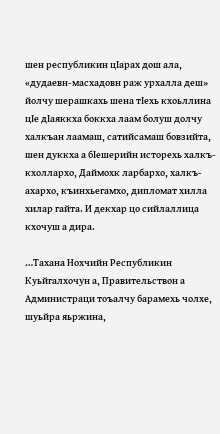шен республикин цIарах дош ала, «дудаевн-масхадовн раж урхалла деш» йолчу шерашкахь шена тIехь кхоьллина цIе дIаяккха боккха лаам болуш долчу халкъан лаамаш, сатийсамаш бовзийта, шен дуккха а бIешерийн исторехь халкъ-кхоллархо, Даймохк ларбархо, халкъ-ахархо, къинхьегамхо, дипломат хилла хилар гайта. И декхар цо сийлаллица кхочуш а дира.

…Тахана Нохчийн Республикин Куьйгалхочун а, Правительствон а Администраци тоъалчу барамехь чолхе, шуьйра яьржина,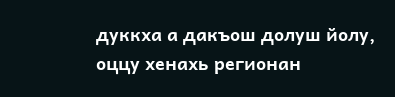дуккха а дакъош долуш йолу, оццу хенахь регионан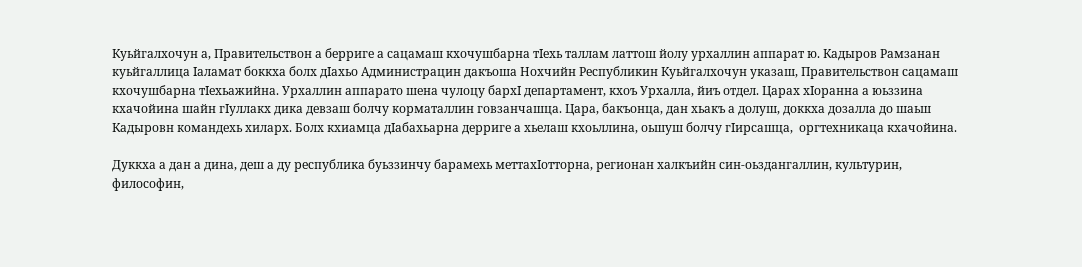Куьйгалхочун а, Правительствон а берриге а сацамаш кхочушбарна тIехь таллам латтош йолу урхаллин аппарат ю. Кадыров Рамзанан куьйгаллица Iаламат боккха болх дIахьо Администрацин дакъоша Нохчийн Республикин Куьйгалхочун указаш, Правительствон сацамаш кхочушбарна тIехьажийна. Урхаллин аппарато шена чулоцу бархI департамент, кхоъ Урхалла, йиъ отдел. Царах хIоранна а юьззина кхачойина шайн гIуллакх дика девзаш болчу корматаллин говзанчашца. Цара, бакъонца, дан хьакъ а долуш, доккха дозалла до шаьш Кадыровн командехь хиларх. Болх кхиамца дIабахьарна дерриге а хьелаш кхоьллина, оьшуш болчу гIирсашца,  оргтехникаца кхачойина.

Дуккха а дан а дина, деш а ду республика буьззинчу барамехь меттахIотторна, регионан халкъийн син-оьздангаллин, культурин, философин,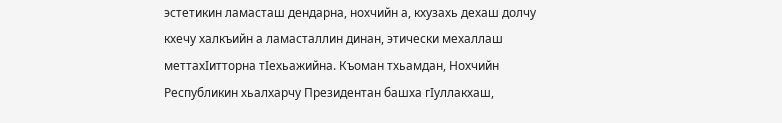эстетикин ламасташ дендарна, нохчийн а, кхузахь дехаш долчу кхечу халкъийн а ламасталлин динан, этически мехаллаш меттахIитторна тIехьажийна. Къоман тхьамдан, Нохчийн Республикин хьалхарчу Президентан башха гIуллакхаш,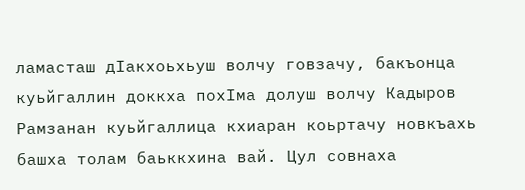ламасташ дIакхоьхьуш волчу говзачу, бакъонца куьйгаллин доккха похIма долуш волчу Кадыров Рамзанан куьйгаллица кхиаран коьртачу новкъахь башха толам баьккхина вай. Цул совнаха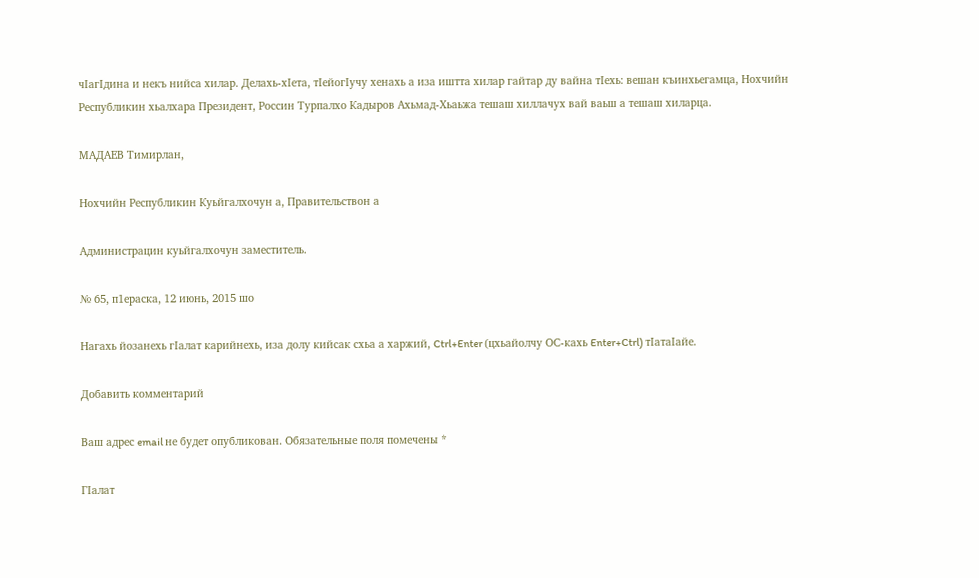чIагIдина и некъ нийса хилар. Делахь-хIета, тIейогIучу хенахь а иза иштта хилар гайтар ду вайна тIехь: вешан къинхьегамца, Нохчийн Республикин хьалхара Президент, Россин Турпалхо Кадыров Ахьмад-Хьаьжа тешаш хиллачух вай ваьш а тешаш хиларца.

МАДАЕВ Тимирлан,

Нохчийн Республикин Куьйгалхочун а, Правительствон а

Администрацин куьйгалхочун заместитель.

№ 65, п1ераска, 12 июнь, 2015 шо

Нагахь йозанехь гIалат карийнехь, иза долу кийсак схьа а харжий, Ctrl+Enter (цхьайолчу ОС-кахь Enter+Ctrl) тIатаIайе.

Добавить комментарий

Ваш адрес email не будет опубликован. Обязательные поля помечены *

ГIалат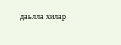даьлла хилар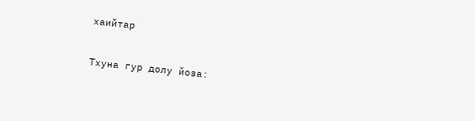хаийтар

Тхуна гур долу йоза: